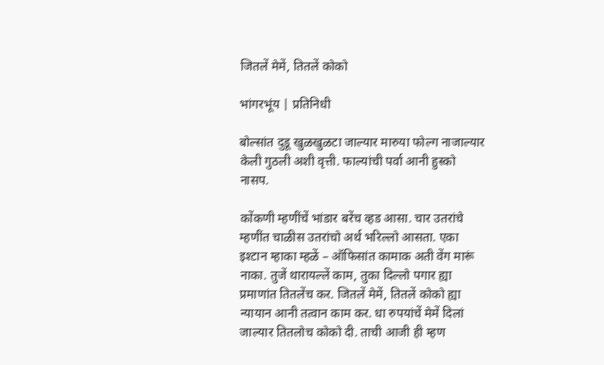जितलें मेमें, तितलें कोको

भांगरभूंय | प्रतिनिधी

बोल्सांत दुडू खुळखुळटा जाल्यार मारुया फोल्ग नाजाल्यार केली गुठली अशी वृत्ती. फाल्यांची पर्वा आनी हुस्को नासप.

कोंकणी म्हणींचें भांडार बरेंच व्हड आसा. चार उतरांचे म्हणींत चाळीस उतरांचो अर्थ भरिल्लो आसता. एका इश्टान म्हाका म्हळें – ऑफिसांत कामाक अती वेंग मारूं नाका. तुजें थारायल्लें काम, तुका दिल्लो पगार ह्या प्रमाणांत तितलेंच कर. जितलें मेमें, तितलें कोको ह्या न्यायान आनी तत्वान काम कर. धा रुपयांचें मेमें दिलां जाल्यार तितलोच कोको दी. ताची आजी ही म्हण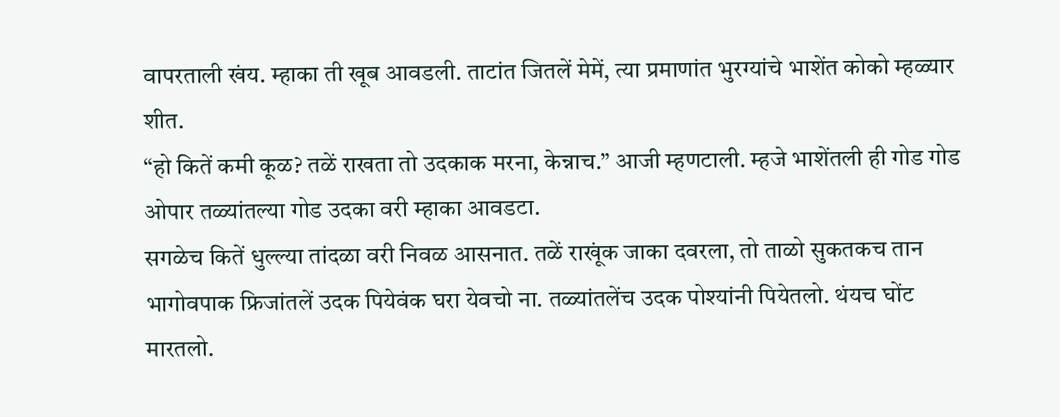वापरताली खंय. म्हाका ती खूब आवडली. ताटांत जितलें मेमें, त्या प्रमाणांत भुरग्यांचे भाशेंत कोको म्हळ्यार शीत.
“हो कितें कमी कूळ? तळें राखता तो उदकाक मरना, केन्नाच.” आजी म्हणटाली. म्हजे भाशेंतली ही गोड गोड ओपार तळ्यांतल्या गोड उदका वरी म्हाका आवडटा.
सगळेच कितें धुल्ल्या तांदळा वरी निवळ आसनात. तळें राखूंक जाका दवरला, तो ताळो सुकतकच तान भागोवपाक फ्रिजांतलें उदक पियेवंक घरा येवचो ना. तळ्यांतलेंच उदक पोश्यांनी पियेतलो. थंयच घोंट मारतलो.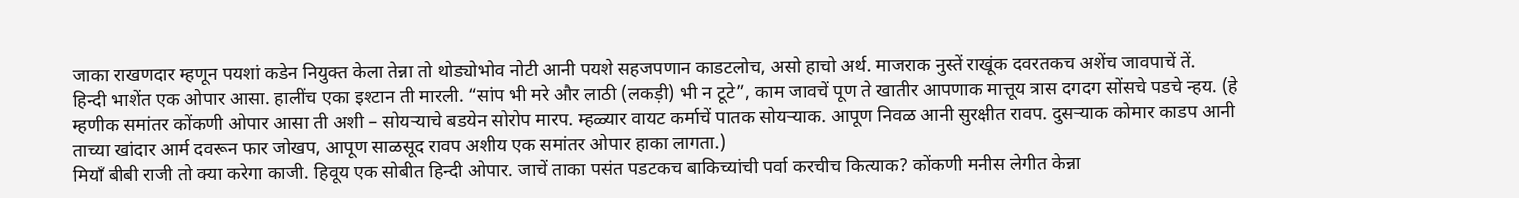जाका राखणदार म्हणून पयशां कडेन नियुक्त केला तेन्ना तो थोड्योभोव नोटी आनी पयशे सहजपणान काडटलोच, असो हाचो अर्थ. माजराक नुस्तें राखूंक दवरतकच अशेंच जावपाचें तें.
हिन्दी भाशेंत एक ओपार आसा. हालींच एका इश्टान ती मारली. “सांप भी मरे और लाठी (लकड़ी) भी न टूटे”, काम जावचें पूण ते खातीर आपणाक मात्तूय त्रास दगदग सोंसचे पडचे न्हय. (हे म्हणीक समांतर कोंकणी ओपार आसा ती अशी – सोयऱ्याचे बडयेन सोरोप मारप. म्हळ्यार वायट कर्माचें पातक सोयऱ्याक. आपूण निवळ आनी सुरक्षीत रावप. दुसऱ्याक कोमार काडप आनी ताच्या खांदार आर्म दवरून फार जोखप, आपूण साळसूद रावप अशीय एक समांतर ओपार हाका लागता.)
मियाँ बीबी राजी तो क्या करेगा काजी. हिवूय एक सोबीत हिन्दी ओपार. जाचें ताका पसंत पडटकच बाकिच्यांची पर्वा करचीच कित्याक? कोंकणी मनीस लेगीत केन्ना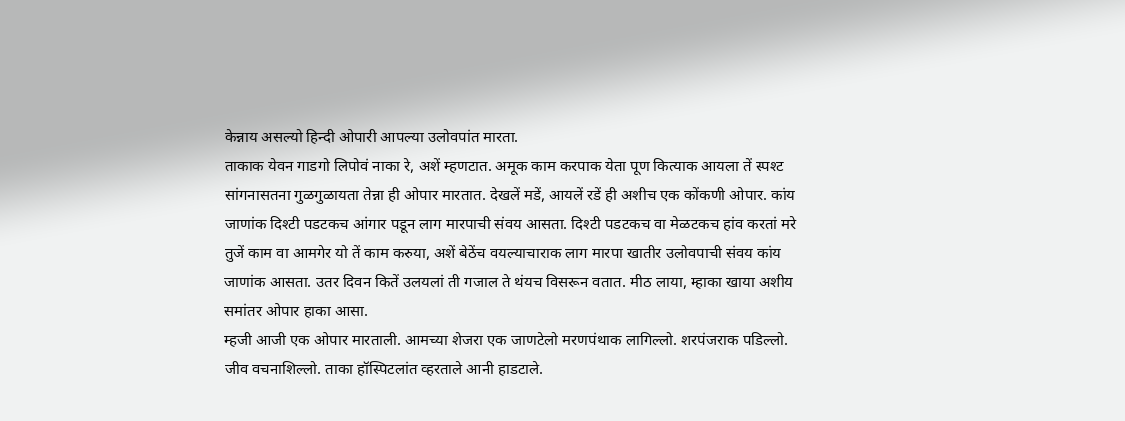केन्नाय असल्यो हिन्दी ओपारी आपल्या उलोवपांत मारता.
ताकाक येवन गाडगो लिपोवं नाका रे, अशें म्हणटात. अमूक काम करपाक येता पूण कित्याक आयला तें स्पश्ट सांगनासतना गुळगुळायता तेन्ना ही ओपार मारतात. देखलें मडें, आयलें रडें ही अशीच एक कोंकणी ओपार. कांय जाणांक दिश्टी पडटकच आंगार पडून लाग मारपाची संवय आसता. दिश्टी पडटकच वा मेळटकच हांव करतां मरे तुजें काम वा आमगेर यो तें काम करुया, अशें बेठेंच वयल्याचाराक लाग मारपा खातीर उलोवपाची संवय कांय जाणांक आसता. उतर दिवन कितें उलयलां ती गजाल ते थंयच विसरून वतात. मीठ लाया, म्हाका खाया अशीय समांतर ओपार हाका आसा.
म्हजी आजी एक ओपार मारताली. आमच्या शेजरा एक जाणटेलो मरणपंथाक लागिल्लो. शरपंजराक पडिल्लो. जीव वचनाशिल्लो. ताका हॉस्पिटलांत व्हरताले आनी हाडटाले.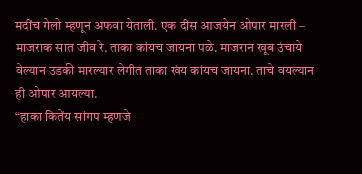मदींच गेलो म्हणून अफवा येताली. एक दीस आजयेन ओपार मारली – माजराक सात जीव रे. ताका कांयच जायना पळे. माजरान खूब उंचाये वेल्यान उडकी मारल्यार लेगीत ताका खंय कांयच जायना. ताचे वयल्यान ही ओपार आयल्या.
“हाका कितेंय सांगप म्हणजे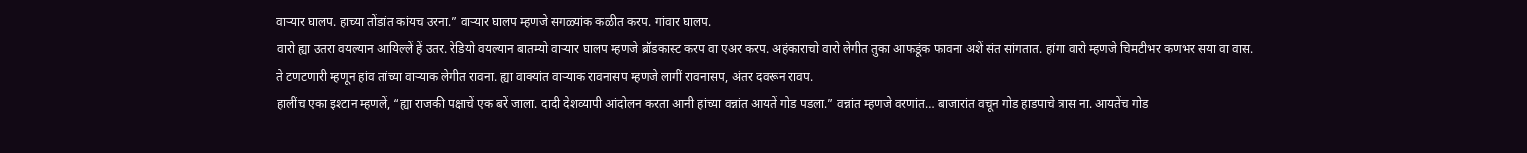वाऱ्यार घालप. हाच्या तोंडांत कांयच उरना.” वाऱ्यार घालप म्हणजे सगळ्यांक कळीत करप. गांवार घालप.
वारो ह्या उतरा वयल्यान आयिल्लें हें उतर. रेडियो वयल्यान बातम्यो वाऱ्यार घालप म्हणजे ब्रॉडकास्ट करप वा एअर करप. अहंकाराचो वारो लेगीत तुका आफडूंक फावना अशें संत सांगतात. हांगा वारो म्हणजे चिमटीभर कणभर सया वा वास. ते टणटणारी म्हणून हांव तांच्या वाऱ्याक लेगीत रावना. ह्या वाक्यांत वाऱ्याक रावनासप म्हणजे लागीं रावनासप, अंतर दवरून रावप.
हालींच एका इश्टान म्हणलें, “ह्या राजकी पक्षाचें एक बरें जाला. दादी देशव्यापी आंदोलन करता आनी हांच्या वन्नांत आयतें गोड पडला.” वन्नांत म्हणजे वरणांत… बाजारांत वचून गोड हाडपाचे त्रास ना. आयतेंच गोड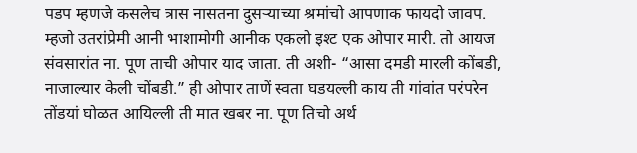पडप म्हणजे कसलेच त्रास नासतना दुसऱ्याच्या श्रमांचो आपणाक फायदो जावप.
म्हजो उतरांप्रेमी आनी भाशामोगी आनीक एकलो इश्ट एक ओपार मारी. तो आयज संवसारांत ना. पूण ताची ओपार याद जाता. ती अशी- “आसा दमडी मारली कोंबडी, नाजाल्यार केली चोंबडी.” ही ओपार ताणें स्वता घडयल्ली काय ती गांवांत परंपरेन तोंडयां घोळत आयिल्ली ती मात खबर ना. पूण तिचो अर्थ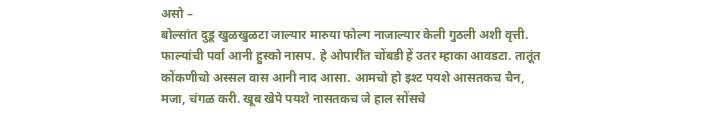असो –
बोल्सांत दुडू खुळखुळटा जाल्यार मारुया फोल्ग नाजाल्यार केली गुठली अशी वृत्ती. फाल्यांची पर्वा आनी हुस्को नासप. हे ओपारींत चोंबडी हें उतर म्हाका आवडटा. तातूंत कोंकणीचो अस्सल वास आनी नाद आसा. आमचो हो इश्ट पयशे आसतकच चैन, मजा, चंगळ करी. खूब खेपे पयशे नासतकच जे हाल सोंसचे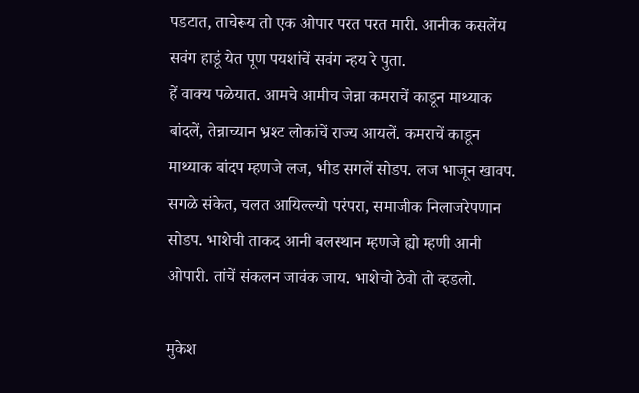पडटात, ताचेरूय तो एक ओपार परत परत मारी. आनीक कसलेंय सवंग हाडूं येत पूण पयशांचें सवंग न्हय रे पुता.
हें वाक्य पळेयात. आमचे आमीच जेन्ना कमराचें काडून माथ्याक बांदलें, तेन्नाच्यान भ्रश्ट लोकांचें राज्य आयलें. कमराचें काडून माथ्याक बांदप म्हणजे लज, भीड सगलें सोडप. लज भाजून खावप. सगळे संकेत, चलत आयिल्ल्यो परंपरा, समाजीक निलाजरेपणान सोडप. भाशेची ताकद आनी बलस्थान म्हणजे ह्यो म्हणी आनी ओपारी. तांचें संकलन जावंक जाय. भाशेचो ठेवो तो व्हडलो.

मुकेश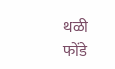थळी
फोंडे